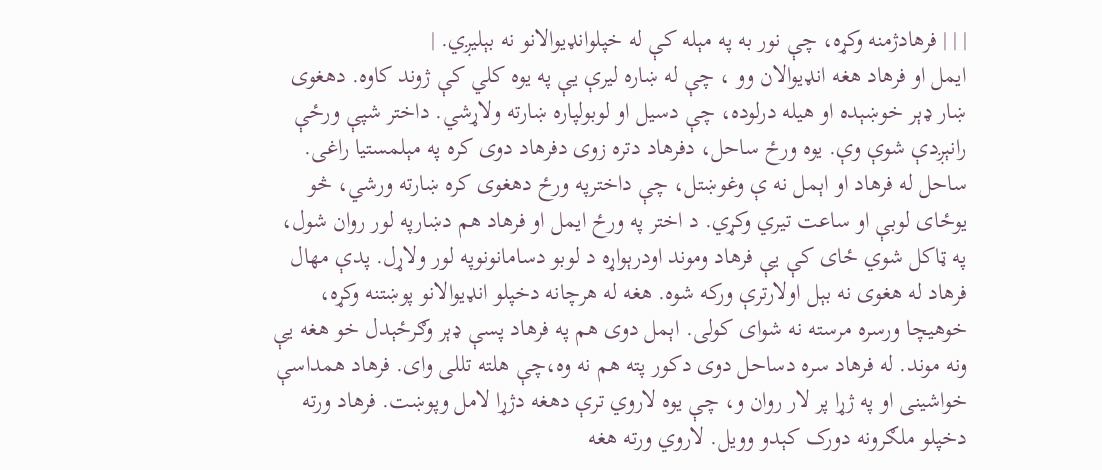| | | فرهادژمنه وکړه، چې نور به په مېله کې له خپلوانډيوالانو نه بېليږي. |
ايمل او فرهاد هغه انډيوالان وو ، چې له ښاره ليرې يې په يوه کلي کې ژوند کاوه. دهغوی ښار ډېر خوښېده او هيله درلوده، چې دسيل او لوبولپاره ښارته ولاړشي. داختر شپې ورځې رانېږدې شوې وې. يوه ورځ ساحل، دفرهاد دتره زوی دفرهاد دوی کره په مېلمستيا راغی. ساحل له فرهاد او اېمل نه ې وغوښتل، چې داخترپه ورځ دهغوی کره ښارته ورشي، څو يوځای لوبې او ساعت تيري وکړي. د اختر په ورځ ايمل او فرهاد هم دښارپه لور روان شول، په ټاکل شوي ځای کې يې فرهاد وموند اودرېواړه د لوبو دسامانونوپه لور ولاړل. پدې مهال فرهاد له هغوی نه بېل اولارترې ورکه شوه. هغه له هرچانه دخپلو انډيوالانو پوښتنه وکړه، خوهيچا ورسره مرسته نه شوای کولی. اېمل دوی هم په فرهاد پسې ډېر وګرځېدل خو هغه يې ونه موند. له فرهاد سره دساحل دوی دکور پته هم نه وه،چې هلته تللی وای. فرهاد همداسې خواشينی او په ژړا پر لار روان و، چې يوه لاروي ترې دهغه دژړا لامل وپوښت. فرهاد ورته دخپلو ملګرونه دورک کېدو وويل. لاروي ورته هغه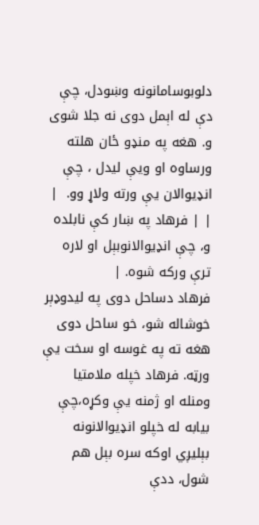دلوبوسامانونه وښودل، چې دې له اېمل دوی نه جلا شوی و. هغه په منډو ځان هلته ورساوه او ويې ليدل ، چې انډيوالان يې ورته ولاړ وو.  | | | فرهاد په ښار کې نابلده و، چې انډيوالانوبېل او لاره ترې ورکه شوه. |
فرهاد دساحل دوی په ليدوډېر خوشاله شو، خو ساحل دوی هغه ته په غوسه او سخت يې ورټه. فرهاد خپله ملامتيا ومنله او ژمنه يې وکړه،چې بيابه له خپلو انډيوالانونه بېليږي اوکه سره بېل هم شول، ددې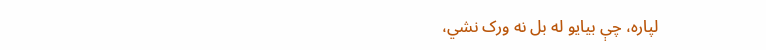لپاره، چې بيايو له بل نه ورک نشي،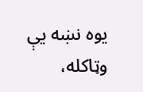يوه نښه يې وټاکله،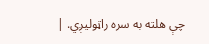چې هلته به سره راټوليږي. |